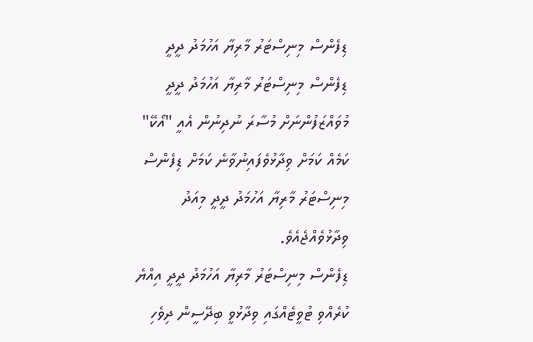ޑިފެންސް މިނިސްޓަރު މާރިޔާ އަހުމަދު ދީދީ
ޑިފެންސް މިނިސްޓަރު މާރިޔާ އަހުމަދު ދީދީ
މުވައްޒަފުންނަށް މުސާރަ ނުދިނުން އެއީ "އޯކޭ" ކަމެއް ކަމަށް ވިދާޅުވެފައިނުވާނެ ކަމަށް ޑިފެންސް މިނިސްޓަރު މާރިޔާ އަހުމަދު ދީދީ މިއަދު ވިދާޅުވެއްޖެއެވެ.
ޑިފެންސް މިނިސްޓަރު މާރިޔާ އަހުމަދު ދީދީ އިއްޔެ ކުރެއްވި ޓުވީޓެއްގައި ވިދާޅުވީ ބިދޭސީން ދިވެހި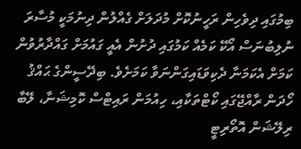ބިމުގައި ދިވެހިން ރަހީނުކޮށް މުދަލަށް ގެއްލުން ދިނުމަކީ މުސާރަ ނުލިބުނަސް އޯކޭ ކަމެއް ކަމުގައި ދުށުން އެއީ ގައުމަށް ގައްދާރުވުން ކަމަށް އެކަމަނާ ދެކިވަޑައިގަންނަވާ ކަމަށެވެ. ބިދޭސީންގެ ޙައްޤު ހޯދަން ރާއްޖޭގައި ކޯޓްތަކާއި، ހިއުމަން ރައިޓްސް ކޮމިޝަނާ، ލޭބާ ރިލޭޝަން އޮތޯރިޓީ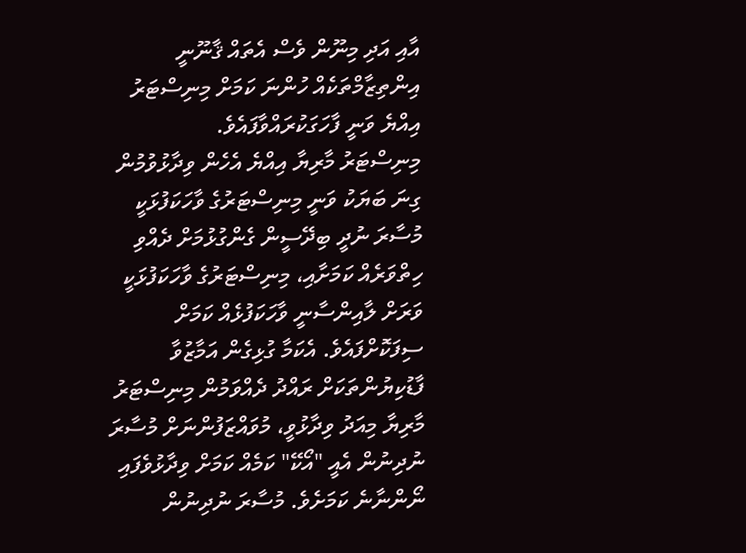އާއި އަދި މިނޫން ވެސް އެތައް ޤާނޫނީ އިންތިޒާމްތަކެއް ހުންނަ ކަމަށް މިނިސްޓަރު އިއްޔެ ވަނީ ފާހަގަކުރައްވާފައެވެ.
މިނިސްޓަރު މާރިޔާ އިއްޔެ އެހެން ވިދާޅުވުމުން ގިނަ ބަޔަކު ވަނީ މިނިސްޓަރުގެ ވާހަކަފުޅަކީ މުސާރަ ނުދީ ބިދޭސީން ގެންގުޅުމަށް ދެއްވި ހިތްވަރެއް ކަމަށާއި، މިނިސްޓަރުގެ ވާހަކަފުޅަކީ ވަރަށް ލާއިންސާނީ ވާހަކަފުޅެއް ކަމަށް ސިފަކޮށްފައެވެ. އެކަމާ ގުޅިގެން އަމާޒުވާ ފާޑުކިޔުންތަކަށް ރައްދު ދެއްވަމުން މިނިސްޓަރު މާރިޔާ މިއަދު ވިދާޅުވީ، މުވައްޒަފުންނަށް މުސާރަ ނުދިނުން އެއީ "އޯކޭ" ކަމެއް ކަމަށް ވިދާޅުވެފައި ނޯންނާނެ ކަމަށެވެ. މުސާރަ ނުދިނުން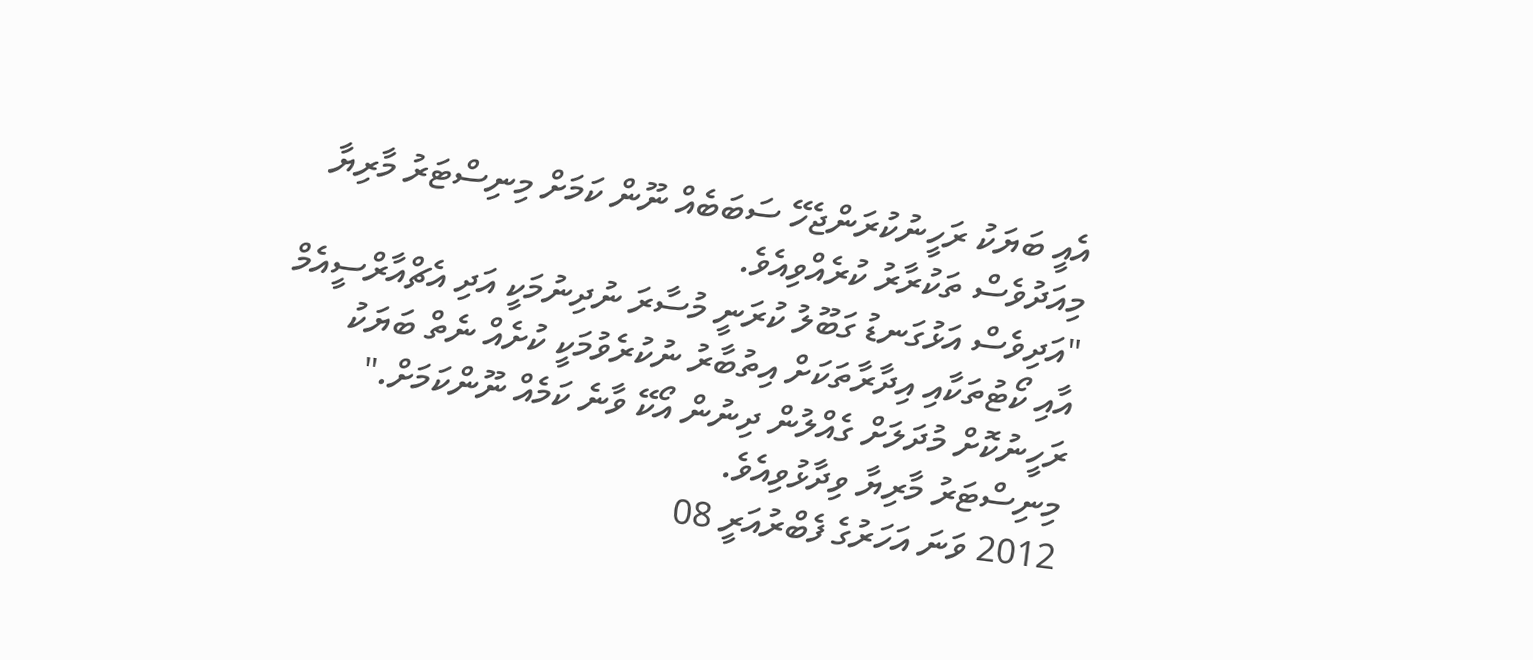އެއީ ބަޔަކު ރަހީނުކުރަންޖެހޭ ސަބަބެއް ނޫން ކަމަށް މިނިސްޓަރު މާރިޔާ މިއަދުވެސް ތަކުރާރު ކުރެއްވިއެވެ.
"އަދިވެސް އަޅުގަނޑު ގަބޫލު ކުރަނީ މުސާރަ ނުދިނުމަކީ އަދި އެޗްއާރްސީއެމް އާއި ކޯޓުތަކާއި އިދާރާތަކަށް އިތުބާރު ނުކުރެވުމަކީ ކުށެއް ނެތް ބަޔަކު ރަހީނުކޮށް މުދަލަށް ގެއްލުން ދިނުން އޯކޭ ވާނެ ކަމެއް ނޫންކަމަށް." މިނިސްޓަރު މާރިޔާ ވިދާޅުވިއެވެ.
2012 ވަނަ އަހަރުގެ ފެބްރުއަރީ 08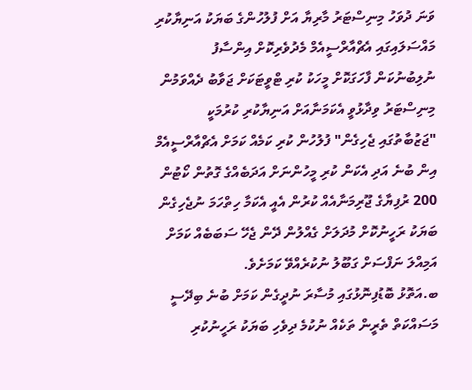ވަނަ ދުވަހު މިނިސްޓަރު މާރިޔާ އަށް ފުލުހުންގެ ބަޔަކު އަނިޔާކުރި މައްސަލައިގައި އެޗްއާރްސީއެމް މެދުވެރިކޮށް އިންސާފު ނުލިބުނުކަން ފާހަގަކޮށް މީހަކު ކުރި ޓްވީޓަކަށް ޖަވާބު ދެއްވަމުން މިނިސްޓަރު ވިދާޅުވީ އެކަމަނާއަށް އަނިޔާކުރި ކުރުމަކީ "ޖަޒުބާތުގައި ޖެހިގެން" ފުލުހުން ކުރި ކަމެއް ކަމަށް އެޗްއާރްސީއެމް އިން ބުނެ އަދި އެކަން ކުރި މީހުންނަށް އަދަބެއްގެ ގޮތުން ކޯޓުން 200 ރުފިޔާގެ ޖޫރިމަނާއެއް ކުރުން އެއީ އެކަމާ ހިތްހަމަ ނުޖެހިގެން ބަޔަކު ރަހީނުކޮށް މުދަލަށް ގެއްލުން ދޭން ޖެހޭ ސަބަބެއް ކަމަށް އަމިއްލަ ނަފްސަށް ގަބޫލު ނުކުރެއްވޭ ކަމަށެވެ.
ބ.އަތޮޅު ބޮޑުފިނޮޅުގައި މުސާރަ ނުދީގެން ކަމަށް ބުނެ ބިދޭސީ މަސައްކަތް ތެރީން ތަކެއް ނުކުމެ ދިވެހި ބަޔަކު ރަހީނުކުރި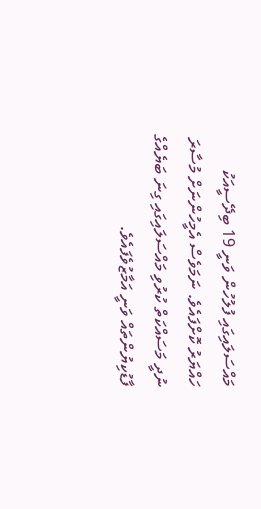މައްސަލައިގައި ފުލުހުން ވަނީ 19 ބިދޭސީއަކު ހައްޔަރު ކޮށްފައެވެ. ނަމަވެސް އެމީހުންނަށް މުސާރަ ނުދީ މަސައްކަތް ކުރުވި މައްސަލައިގައި ގިނަ ބަޔެއްގެ ފާޑުކިޔުންތައް ވަނީ އަމާޒުވެފައެވެ.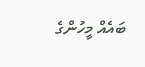ބައެއް މީހުންގެ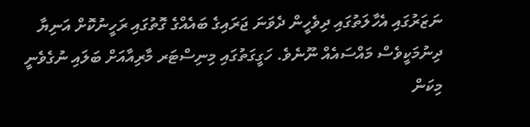ނަޒަރުގައި އެހާލަތުގައި ދިވެހީން ދެވަނަ ޖަރައިގެ ބައެއްގެ ގޮތުގައި ރަހީނުކޮށް އަނިޔާ ދިނުމަކީވެސް މައްސައެއް ނޫނެވެ. ހަގީގަތުގައި މިނިސްޓަރ މާރިއާއަށް ބަލައި ނުގެވެނީ މިކަން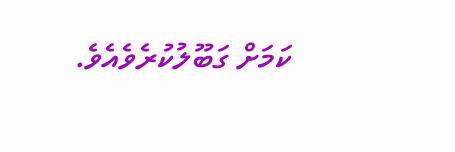ކަމަށް ގަބޫލުކުރެވެއެވެ.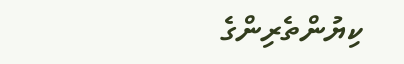ކިޔުންތެރިންގެ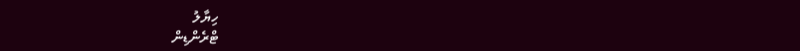ހިޔާލު
ޓްރެންޑިން